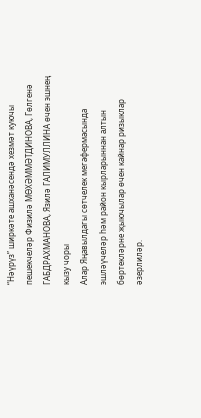“Нәүрүз” ширкәте ашханәсендә хезмәт куючы пешекчеләр Физилә МӨХӘММӘТДИНОВА, Гөлгенә ГАБДРАХМАНОВА, Язилә ГАЛИМУЛЛИНА өчен эшнең кызу чоры
Алар Яңавылдагы сөтчелек мегафермасында эшләүчеләр һәм район кырларыннан алтын бөртекләрне җыючылар өчен кайнар ризыклар әзерлиләр.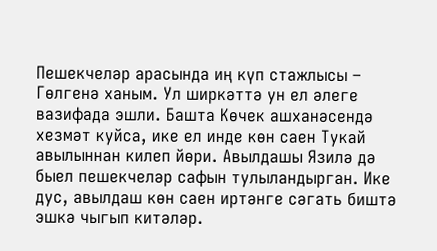Пешекчеләр арасында иң күп стажлысы – Гөлгенә ханым. Ул ширкәттә ун ел әлеге вазифада эшли. Башта Көчек ашханәсендә хезмәт куйса, ике ел инде көн саен Тукай авылыннан килеп йөри. Авылдашы Язилә дә быел пешекчеләр сафын тулыландырган. Ике дус, авылдаш көн саен иртәнге сәгать биштә эшкә чыгып китәләр.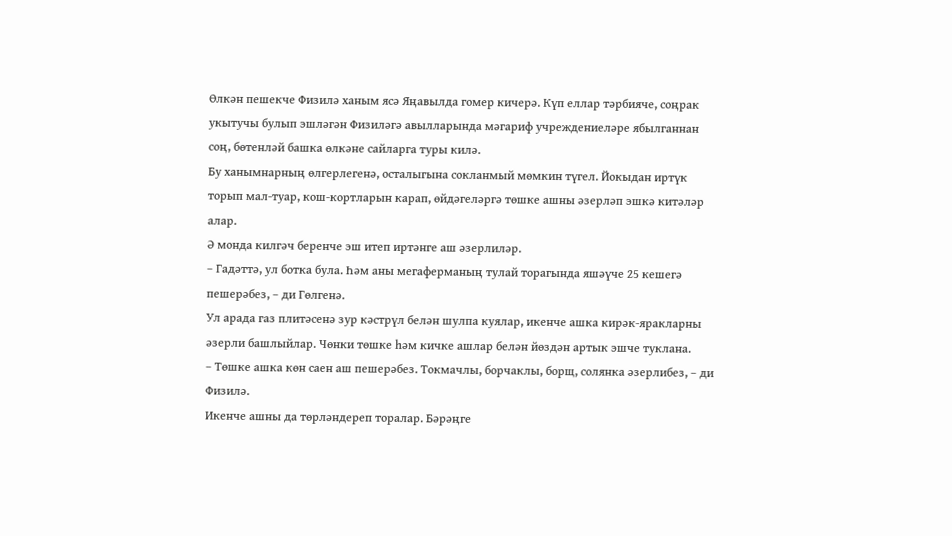Өлкән пешекче Физилә ханым ясә Яңавылда гомер кичерә. Күп еллар тәрбияче, соңрак укытучы булып эшләгән Физиләгә авылларында мәгариф учреждениеләре ябылганнан соң, бөтенләй башка өлкәне сайларга туры килә.
Бу ханымнарның өлгерлегенә, осталыгына сокланмый мөмкин түгел. Йокыдан иртүк торып мал-туар, кош-кортларын карап, өйдәгеләргә төшке ашны әзерләп эшкә китәләр алар.
Ә монда килгәч беренче эш итеп иртәнге аш әзерлиләр.
– Гадәттә, ул ботка була. Һәм аны мегаферманың тулай торагында яшәүче 25 кешегә пешерәбез, – ди Гөлгенә.
Ул арада газ плитәсенә зур кәстрүл белән шулпа куялар, икенче ашка кирәк-яракларны әзерли башлыйлар. Чөнки төшке һәм кичке ашлар белән йөздән артык эшче туклана.
– Төшке ашка көн саен аш пешерәбез. Токмачлы, борчаклы, борщ, солянка әзерлибез, – ди Физилә.
Икенче ашны да төрләндереп торалар. Бәрәңге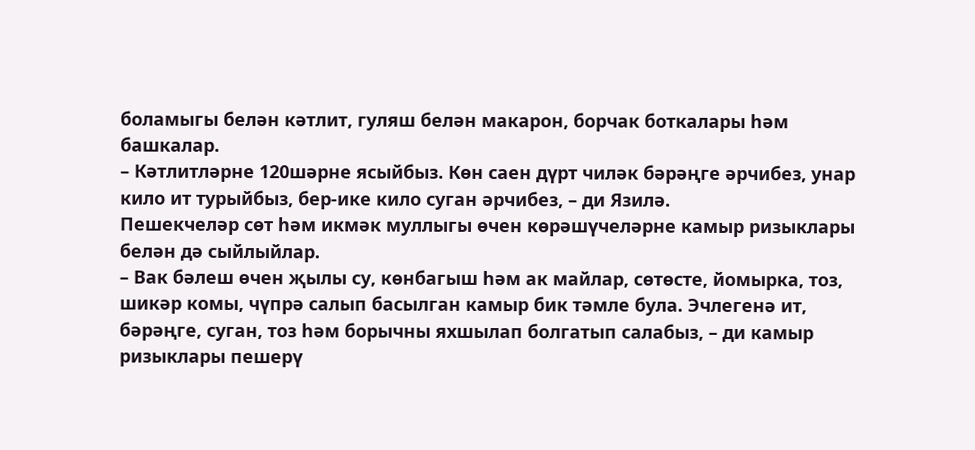боламыгы белән кәтлит, гуляш белән макарон, борчак боткалары һәм башкалар.
– Кәтлитләрне 120шәрне ясыйбыз. Көн саен дүрт чиләк бәрәңге әрчибез, унар кило ит турыйбыз, бер-ике кило суган әрчибез, – ди Язилә.
Пешекчеләр сөт һәм икмәк муллыгы өчен көрәшүчеләрне камыр ризыклары белән дә сыйлыйлар.
– Вак бәлеш өчен җылы су, көнбагыш һәм ак майлар, сөтөсте, йомырка, тоз, шикәр комы, чүпрә салып басылган камыр бик тәмле була. Эчлегенә ит, бәрәңге, суган, тоз һәм борычны яхшылап болгатып салабыз, – ди камыр ризыклары пешерү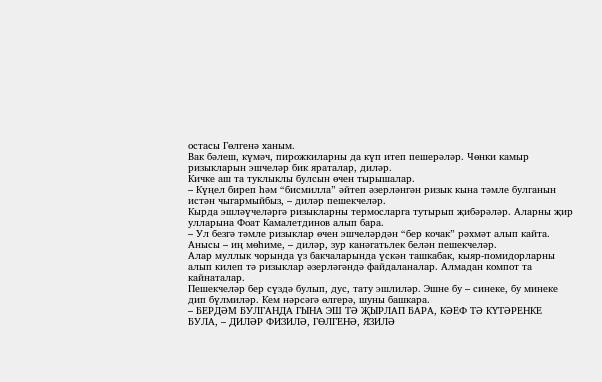остасы Гөлгенә ханым.
Вак бәлеш, күмәч, пирожкиларны да күп итеп пешерәләр. Чөнки камыр ризыкларын эшчеләр бик яраталар, диләр.
Кичке аш та туклыклы булсын өчен тырышалар.
– Күңел биреп һәм “бисмилла” әйтеп әзерләнгән ризык кына тәмле булганын истән чыгармыйбыз, – диләр пешекчеләр.
Кырда эшләүчеләргә ризыкларны термосларга тутырып җибәрәләр. Аларны җир улларына Фоат Камалетдинов алып бара.
– Ул безгә тәмле ризыклар өчен эшчеләрдән “бер кочак” рәхмәт алып кайта. Анысы – иң мөһиме, – диләр, зур канәгатьлек белән пешекчеләр.
Алар муллык чорында үз бакчаларында үскән ташкабак, кыяр-помидорларны алып килеп тә ризыклар әзерләгәндә файдаланалар. Алмадан компот та кайнаталар.
Пешекчеләр бер сүздә булып, дус, тату эшлиләр. Эшне бу – синеке, бу минеке дип бүлмиләр. Кем нәрсәгә өлгерә, шуны башкара.
– БЕРДӘМ БУЛГАНДА ГЫНА ЭШ ТӘ ҖЫРЛАП БАРА, КӘЕФ ТӘ КҮТӘРЕНКЕ БУЛА, – ДИЛӘР ФИЗИЛӘ, ГӨЛГЕНӘ, ЯЗИЛӘ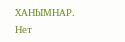ХАНЫМНАР.
Нет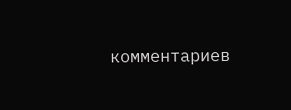комментариев